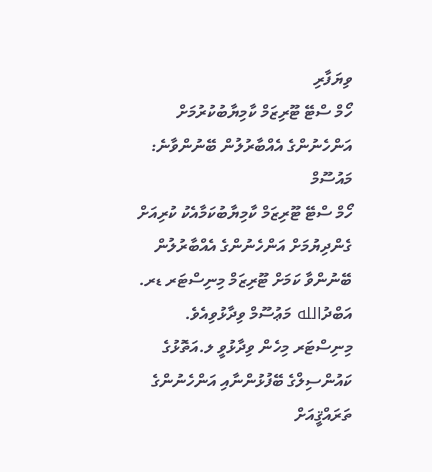ވިޔަފާރި
ހޯމް ސްޓޭ ޓޫރިޒަމް ކާމިޔާބުކުރުމަށް އަންހެނުންގެ އެއްބާރުލުން ބޭނުންވާނެ: މައުސޫމް
ހޯމް ސްޓޭ ޓޫރިޒަމް ކާމިޔާބުކަމާއެކު ކުރިއަށް ގެންދިޔުމަށް އަންހެނުންގެ އެއްބާރުލުން ބޭނުންވާ ކަމަށް ޓޫރިޒަމް މިނިސްޓަރ ޑރ. އަބްދުالله މަޢުސޫމް ވިދާޅުވިއެވެ.
މިނިސްޓަރ މިހެން ވިދާޅުވީ ލ.އަތޮޅުގެ ކައުންސިލްގެ ބޭފުޅުންނާއި އަންހެނުންގެ ތަރައްޤީއަށް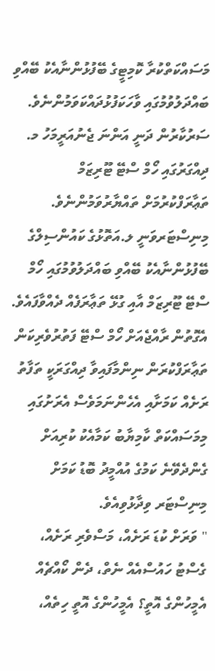މަސައްކަތްކުރާ ކޮމިޓީގެ ބޭފުޅުންނާއެކު ބޭއްވި ބައްދަލުވުމުގައި ވާހަކަފުޅުދައްކަވަމުންނެވެ.
ސަރުކާރުން ދަނީ އަންނަ ޖެނުއަރީމަހު މ. ދިއްގަރުގައި ހޯމް ސްޓޭ ޓޫރިޒަމް ތަޢާރަފްކުރުމަށް ތައްޔާރުވަމުންނެވެ. މިނިސްޓަރވަނީ ލ.އަތޮޅުގެ ކައުންސިލްގެ ބޭފުޅުންނާއެކު ބޭއްވި ބައްދަލުވުމުގައި ހޯމް ސްޓޭ ޓޫރިޒަމް އާއި ގުޅޭ ތަޢާރަފެއް ދެއްވާފައެވެ.
އެގޮތުން ރާއްޖެއަށް ހޯމް ސްޓޭ ފަތުރުވެރިކަން ތަޢާރަފްކުރަން ނިންމާފައިވާ ދިއްގަރަކީ ތަފާތު ރަށެއް ކަމަށާއި އެހެންނަމަވެސް އެރަށުގައި މިމަސައްކަތް ކާމިޔާބު ކަމާއެކު ކުރިއަށް ގެންދެވޭނެ ކަމުގެ އުއްމީދު ބޮޑު ކަމަށް މިނިސްޓަރ ވިދާޅުވިއެވެ.
" ވަރަށް ކުޑަ ރަށެއް، މަސްވެރި ރަށެއް، ގެސްޓު ހައުސްއެއް ނެތް، ދެން ކޯއްޗެއް އެމީހުންގެ އޮތީ؟ އެމީހުންގެ އޮތީ ހިތެއް،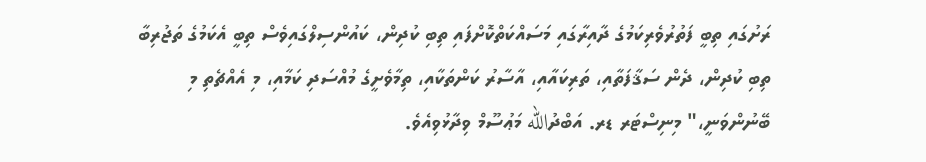ރަށުގައި ތިބީ ފަތުރުވެރިކަމުގެ ދާއިރާގައި މަސައްކަތްކޮށްފައި ތިބި ކުދިން، ކައުންސިލްގައިވެސް ތިބީ އެކަމުގެ ތަޖުރިބާ ތިބި ކުދިން، ދެން ސަޤާފަތާއި، ތަރިކައާއި، އާސާރު ކަންތަކާއި، ތިމާވެށީގެ މުއްސަދި ކަމާއި، މި އެއްޗެތި މި ބޭނުންވަނީ،" މިނިސްޓަރ ޑރ. އަބްދުالله މަޢުސޫމް ވިދާޅުވިއެވެ.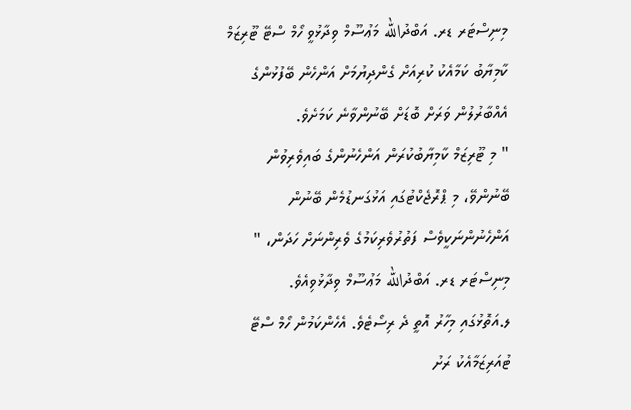މިނިސްޓަރ ޑރ. އަބްދުالله މަޢުސޫމް ވިދާޅުވީ ހޯމް ސްޓޭ ޓޫރިޒަމް ކާމިޔާބު ކަމާއެކު ކުރިއަށް ގެންދިޔުމަށް އަންހެން ބޭފުޅުންގެ އެއްބާރުލުން ވަރަށް ބޮޑަށް ބޭނުންވާނެ ކަމަށެވެ.
" މި ޓޫރިޒަމް ކާމިޔާބުކުރަން އަންހެނުންގެ ބައިވެރިވުން ބޭނުންވޭ، މި ޕްރޮޖެކްޓުގައި އަޅުގަނޑުމެން ބޭނުން އަންހެނުންނަކީވެސް ފަތުރުވެރިކަމުގެ ވެރިންނަށް ހަދަން، " މިނިސްޓަރ ޑރ. އަބްދުالله މަޢުސޫމް ވިދާޅުވިއެވެ.
ލ.އަތޮޅުގައި މިހާރު އޮތީ ދެ ރިސޯޓެވެ. އެހެންކަމުން ހޯމް ސްޓޭ ޓުއަރިޒަމާއެކު ރަށު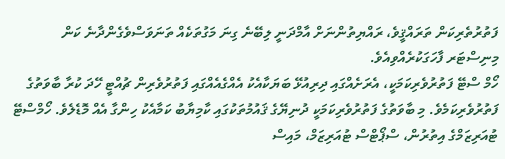ފަތުރުތެރިކަން ތަރައްޤީވެ، ރައްޔިތުންނަށް އާމްދަނީ ލިބޭނެ ގިނަ މަގުތަކެއް ތަނަވަސްވެގެންދާނެ ކަން މިނިސްޓަރ ފާހަގަކުރެއްވިއެވެ.
ހޯމް ސްޓޭ ފަތުރުވެރިކަމަކީ، އެރަށެއްގައި ދިރިއުޅޭ ބަޔަކާއެކު އެއްގެއެއްގައި ފަތުރުވެރިން ޗުއްޓީ ހޭދަ ކުރާ ބާވަތުގެ ފަތުރުވެރިކަމެވެ. މި ބާވަތުގެ ފަތުރުވެރިކަމަކީ ދުނިޔޭގެ ޤައުމުތަކުގައި ކާމިޔާބު ކަމާއެކު ހިންގާ އެއް މޮޑެލެވެ. ހޯމްސްޓޭ ޓުއަރިޒަމްގެ އިތުރުން، ސްޕޯޓްސް ޓުއަރިޒަމް، މައިސް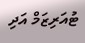ޓުއަރިޒަމް އަދި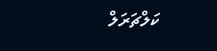ކަލްޗަރަލް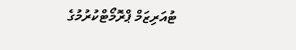ޓުއަރިޒަމް ޕްރޮމޯޓްކުރުމުގެ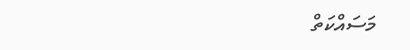މަސައްކަތް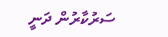ސަރުކާރުން ދަނީ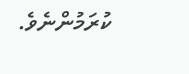ކުރަމުންނެވެ.